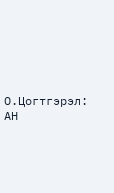О.Цогтгэрэл: АН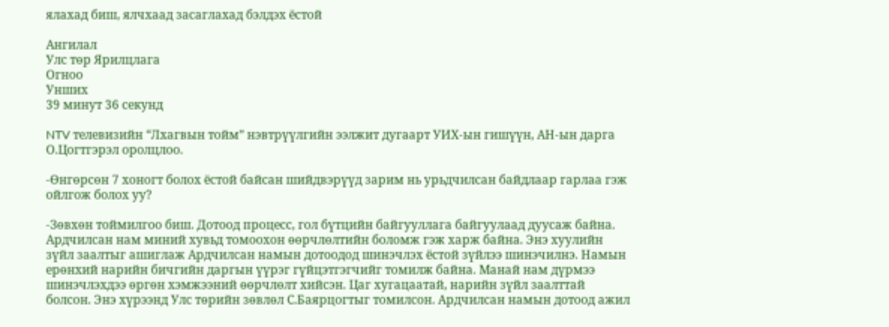ялахад биш, ялчхаад засаглахад бэлдэх ёстой

Ангилал
Улс төр Ярилцлага
Огноо
Унших
39 минут 36 секунд

NTV телевизийн “Лхагвын тойм” нэвтрүүлгийн ээлжит дугаарт УИХ-ын гишүүн, АН-ын дарга О.Цогтгэрэл оролцлоо.

-Өнгөрсөн 7 хоногт болох ёстой байсан шийдвэрүүд зарим нь урьдчилсан байдлаар гарлаа гэж ойлгож болох уу?

-Зөвхөн тоймилгоо биш. Дотоод процесс, гол бүтцийн байгууллага байгуулаад дуусаж байна. Ардчилсан нам миний хувьд томоохон өөрчлөлтийн боломж гэж харж байна. Энэ хуулийн зүйл заалтыг ашиглаж Ардчилсан намын дотоодод шинэчлэх ёстой зүйлээ шинэчилнэ. Намын ерөнхий нарийн бичгийн даргын үүрэг гүйцэтгэгчийг томилж байна. Манай нам дүрмээ шинэчлэхдээ өргөн хэмжээний өөрчлөлт хийсэн. Цаг хугацаатай, нарийн зүйл заалттай болсон. Энэ хүрээнд Улс төрийн зөвлөл С.Баярцогтыг томилсон. Ардчилсан намын дотоод ажил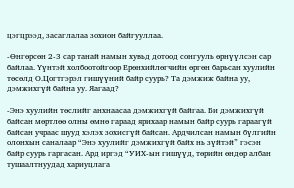цэгцрээд, засаглалаа зохион байгууллаа.

-Өнгөрсөн 2-3 сар танай намын хувьд дотоод сонгууль өрнүүлсэн сар байлаа. Үүнтэй холбоотойгоор Ерөнхийлөгчийн өргөн барьсан хуулийн төсөлд О.Цогтгэрэл гишүүний байр суурь? Та дэмжиж байна уу, дэмжихгүй байна уу. Яагаад?

-Энэ хуулийн төслийг анхнаасаа дэмжихгүй байгаа. Би дэмжихгүй байсан мөртлөө олны өмнө гараад ярихаар намын байр суурь гараагүй байсан учраас шууд хэлэх зохисгүй байсан. Ардчилсан намын бүлгийн олонхын саналаар “Энэ хуулийг дэмжихгүй байх нь зүйтэй” гэсэн байр суурь гаргасан. Ард иргэд “УИХ-ын гишүүд, төрийн өндөр албан тушаалтнуудад хариуцлага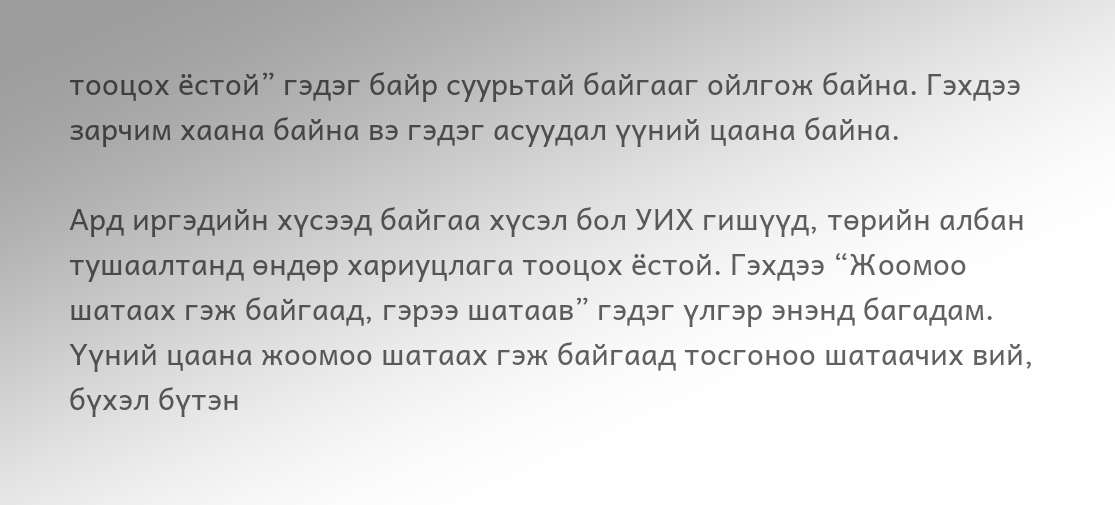тооцох ёстой” гэдэг байр суурьтай байгааг ойлгож байна. Гэхдээ зарчим хаана байна вэ гэдэг асуудал үүний цаана байна.

Ард иргэдийн хүсээд байгаа хүсэл бол УИХ гишүүд, төрийн албан тушаалтанд өндөр хариуцлага тооцох ёстой. Гэхдээ “Жоомоо шатаах гэж байгаад, гэрээ шатаав” гэдэг үлгэр энэнд багадам. Үүний цаана жоомоо шатаах гэж байгаад тосгоноо шатаачих вий, бүхэл бүтэн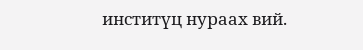инститүц нураах вий.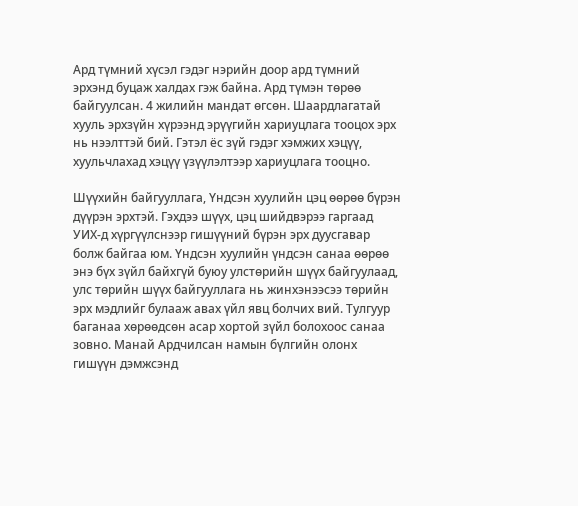Ард түмний хүсэл гэдэг нэрийн доор ард түмний эрхэнд буцаж халдах гэж байна. Ард түмэн төрөө байгуулсан. 4 жилийн мандат өгсөн. Шаардлагатай хууль эрхзүйн хүрээнд эрүүгийн хариуцлага тооцох эрх нь нээлттэй бий. Гэтэл ёс зүй гэдэг хэмжих хэцүү, хуульчлахад хэцүү үзүүлэлтээр хариуцлага тооцно.

Шүүхийн байгууллага, Үндсэн хуулийн цэц өөрөө бүрэн дүүрэн эрхтэй. Гэхдээ шүүх, цэц шийдвэрээ гаргаад УИХ-д хүргүүлснээр гишүүний бүрэн эрх дуусгавар болж байгаа юм. Үндсэн хуулийн үндсэн санаа өөрөө энэ бүх зүйл байхгүй буюу улстөрийн шүүх байгуулаад, улс төрийн шүүх байгууллага нь жинхэнээсээ төрийн эрх мэдлийг булааж авах үйл явц болчих вий. Тулгуур баганаа хөрөөдсөн асар хортой зүйл болохоос санаа зовно. Манай Ардчилсан намын бүлгийн олонх гишүүн дэмжсэнд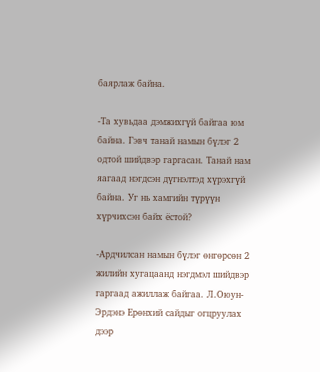баярлаж байна.

-Та хувьдаа дэмжихгүй байгаа юм байна. Гэвч танай намын бүлэг 2 одтой шийдвэр гаргасан. Танай нам яагаад нэгдсэн дүгнэлтэд хүрэхгүй байна. Уг нь хамгийн түрүүн хүрчихсэн байх ёстой?

-Ардчилсан намын бүлэг өнгөрсөн 2 жилийн хугацаанд нэгдмэл шийдвэр гаргаад ажиллаж байгаа. Л.Оюун-Эрдэнэ Ерөнхий сайдыг огцруулах дээр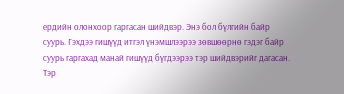ердийн олонхоор гаргасан шийдвэр. Энэ бол бүлгийн байр суурь. Гэхдээ гишүүд итгэл үнэмшлээрээ зөвшөөрнө гэдэг байр суурь гаргахад манай гишүүд бүгдээрээ тэр шийдвэрийг дагасан. Тэр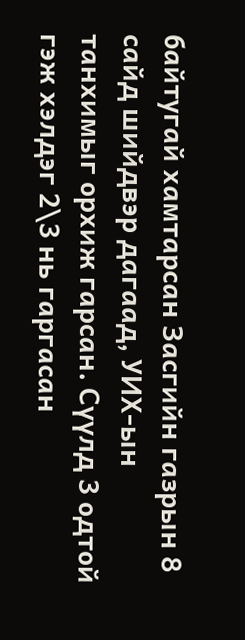байтугай хамтарсан Засгийн газрын 8 сайд шийдвэр дагаад, УИХ-ын танхимыг орхиж гарсан. Сүүлд 3 одтой гэж хэлдэг 2\3 нь гаргасан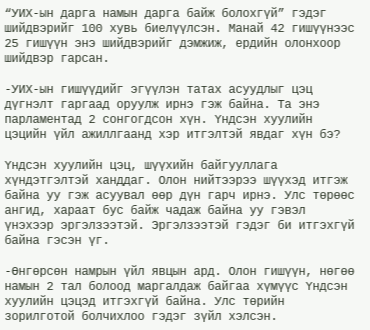“УИХ-ын дарга намын дарга байж болохгүй” гэдэг шийдвэрийг 100 хувь биелүүлсэн. Манай 42 гишүүнээс 25 гишүүн энэ шийдвэрийг дэмжиж, ердийн олонхоор шийдвэр гарсан.

-УИХ-ын гишүүдийг эгүүлэн татах асуудлыг цэц дүгнэлт гаргаад оруулж ирнэ гэж байна. Та энэ парламентад 2 сонгогдсон хүн. Үндсэн хуулийн цэцийн үйл ажиллгаанд хэр итгэлтэй явдаг хүн бэ?

Үндсэн хуулийн цэц, шүүхийн байгууллага хүндэтгэлтэй ханддаг. Олон нийтээрээ шүүхэд итгэж байна уу гэж асуувал өөр дүн гарч ирнэ. Улс төрөөс ангид, хараат бус байж чадаж байна уу гэвэл үнэхээр эргэлзээтэй. Эргэлзээтэй гэдэг би итгэхгүй байна гэсэн үг.

-Өнгөрсөн намрын үйл явцын ард. Олон гишүүн, нөгөө намын 2 тал болоод маргалдаж байгаа хүмүүс Үндсэн хуулийн цэцэд итгэхгүй байна. Улс төрийн зорилготой болчихлоо гэдэг зүйл хэлсэн.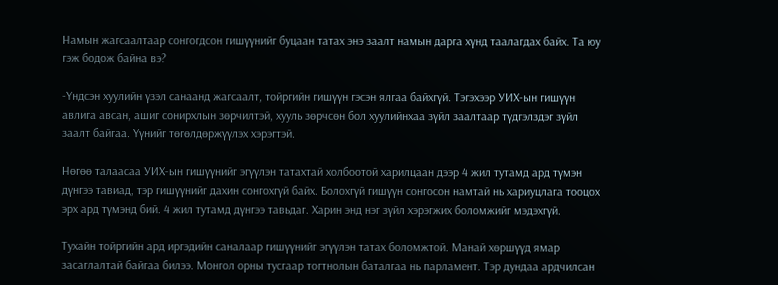Намын жагсаалтаар сонгогдсон гишүүнийг буцаан татах энэ заалт намын дарга хүнд таалагдах байх. Та юу гэж бодож байна вэ?

-Үндсэн хуулийн үзэл санаанд жагсаалт, тойргийн гишүүн гэсэн ялгаа байхгүй. Тэгэхээр УИХ-ын гишүүн авлига авсан, ашиг сонирхлын зөрчилтэй, хууль зөрчсөн бол хуулийнхаа зүйл заалтаар түдгэлздэг зүйл заалт байгаа. Үүнийг төгөлдөржүүлэх хэрэгтэй.

Нөгөө талаасаа УИХ-ын гишүүнийг эгүүлэн татахтай холбоотой харилцаан дээр 4 жил тутамд ард түмэн дүнгээ тавиад, тэр гишүүнийг дахин сонгохгүй байх. Болохгүй гишүүн сонгосон намтай нь хариуцлага тооцох эрх ард түмэнд бий. 4 жил тутамд дүнгээ тавьдаг. Харин энд нэг зүйл хэрэгжих боломжийг мэдэхгүй.

Тухайн тойргийн ард иргэдийн саналаар гишүүнийг эгүүлэн татах боломжтой. Манай хөршүүд ямар засаглалтай байгаа билээ. Монгол орны тусгаар тогтнолын баталгаа нь парламент. Тэр дундаа ардчилсан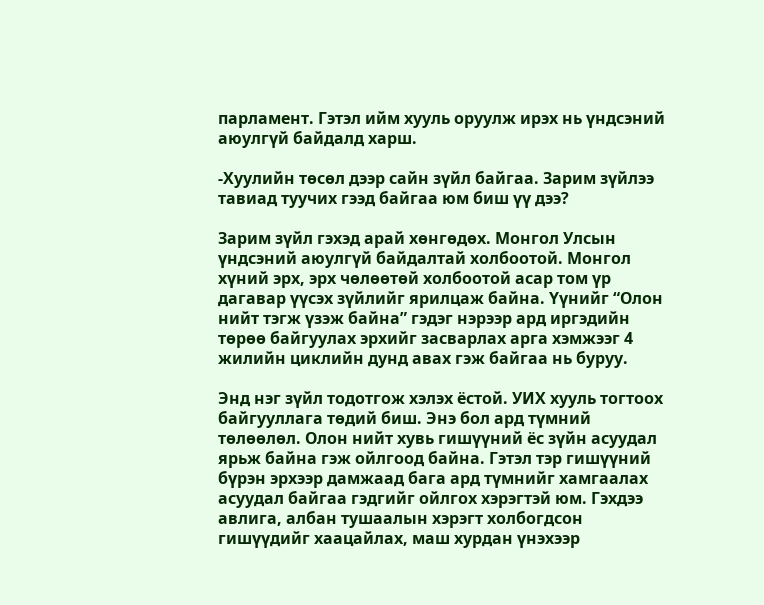парламент. Гэтэл ийм хууль оруулж ирэх нь үндсэний аюулгүй байдалд харш.

-Хуулийн төсөл дээр сайн зүйл байгаа. Зарим зүйлээ тавиад туучих гээд байгаа юм биш үү дээ?

Зарим зүйл гэхэд арай хөнгөдөх. Монгол Улсын үндсэний аюулгүй байдалтай холбоотой. Монгол хүний эрх, эрх чөлөөтөй холбоотой асар том үр дагавар үүсэх зүйлийг ярилцаж байна. Үүнийг “Олон нийт тэгж үзэж байна” гэдэг нэрээр ард иргэдийн төрөө байгуулах эрхийг засварлах арга хэмжээг 4 жилийн циклийн дунд авах гэж байгаа нь буруу.

Энд нэг зүйл тодотгож хэлэх ёстой. УИХ хууль тогтоох байгууллага төдий биш. Энэ бол ард түмний төлөөлөл. Олон нийт хувь гишүүний ёс зүйн асуудал ярьж байна гэж ойлгоод байна. Гэтэл тэр гишүүний бүрэн эрхээр дамжаад бага ард түмнийг хамгаалах асуудал байгаа гэдгийг ойлгох хэрэгтэй юм. Гэхдээ авлига, албан тушаалын хэрэгт холбогдсон гишүүдийг хаацайлах, маш хурдан үнэхээр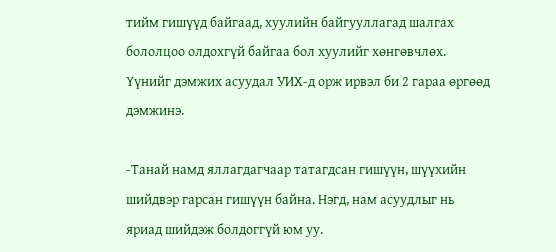тийм гишүүд байгаад, хуулийн байгууллагад шалгах бололцоо олдохгүй байгаа бол хуулийг хөнгөвчлөх. Үүнийг дэмжих асуудал УИХ-д орж ирвэл би 2 гараа өргөөд дэмжинэ.

-Танай намд яллагдагчаар татагдсан гишүүн, шүүхийн шийдвэр гарсан гишүүн байна. Нэгд, нам асуудлыг нь яриад шийдэж болдоггүй юм уу.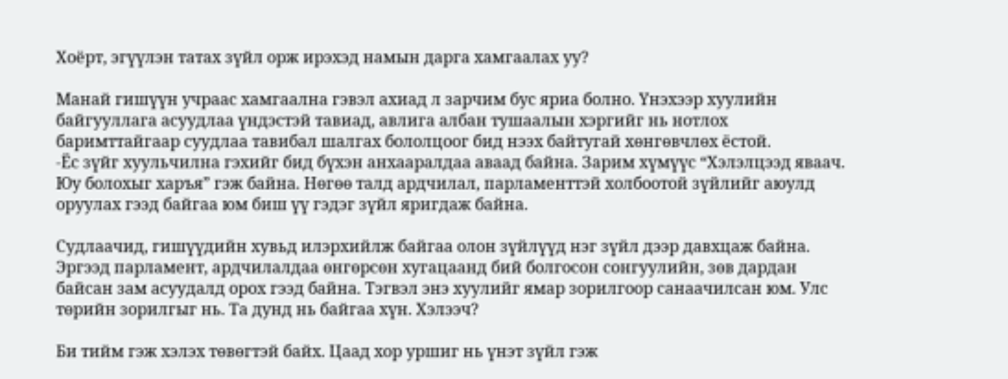Хоёрт, эгүүлэн татах зүйл орж ирэхэд намын дарга хамгаалах уу?

Манай гишүүн учраас хамгаална гэвэл ахиад л зарчим бус яриа болно. Үнэхээр хуулийн байгууллага асуудлаа үндэстэй тавиад, авлига албан тушаалын хэргийг нь нотлох баримттайгаар суудлаа тавибал шалгах бололцоог бид нээх байтугай хөнгөвчлөх ёстой.
-Ёс зүйг хуульчилна гэхийг бид бүхэн анхааралдаа аваад байна. Зарим хүмүүс “Хэлэлцээд яваач. Юу болохыг харъя” гэж байна. Нөгөө талд ардчилал, парламенттэй холбоотой зүйлийг аюулд оруулах гээд байгаа юм биш үү гэдэг зүйл яригдаж байна.

Судлаачид, гишүүдийн хувьд илэрхийлж байгаа олон зүйлүүд нэг зүйл дээр давхцаж байна. Эргээд парламент, ардчилалдаа өнгөрсөн хугацаанд бий болгосон сонгуулийн, зөв дардан байсан зам асуудалд орох гээд байна. Тэгвэл энэ хуулийг ямар зорилгоор санаачилсан юм. Улс төрийн зорилгыг нь. Та дунд нь байгаа хүн. Хэлээч?

Би тийм гэж хэлэх төвөгтэй байх. Цаад хор уршиг нь үнэт зүйл гэж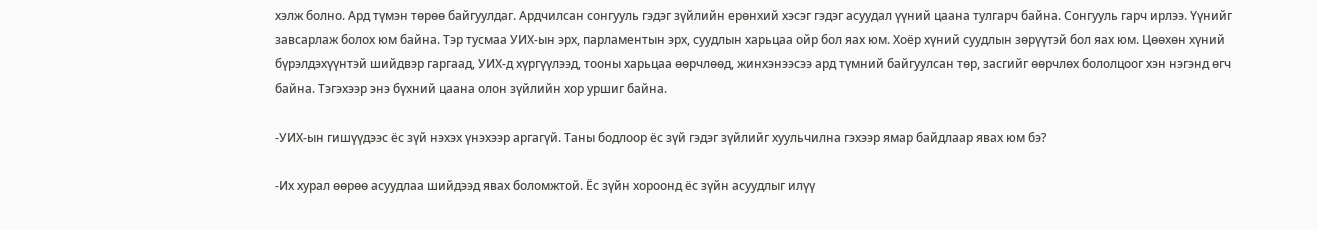хэлж болно. Ард түмэн төрөө байгуулдаг. Ардчилсан сонгууль гэдэг зүйлийн ерөнхий хэсэг гэдэг асуудал үүний цаана тулгарч байна. Сонгууль гарч ирлээ. Үүнийг завсарлаж болох юм байна. Тэр тусмаа УИХ-ын эрх, парламентын эрх, суудлын харьцаа ойр бол яах юм. Хоёр хүний суудлын зөрүүтэй бол яах юм. Цөөхөн хүний бүрэлдэхүүнтэй шийдвэр гаргаад, УИХ-д хүргүүлээд, тооны харьцаа өөрчлөөд, жинхэнээсээ ард түмний байгуулсан төр, засгийг өөрчлөх бололцоог хэн нэгэнд өгч байна. Тэгэхээр энэ бүхний цаана олон зүйлийн хор уршиг байна.

-УИХ-ын гишүүдээс ёс зүй нэхэх үнэхээр аргагүй. Таны бодлоор ёс зүй гэдэг зүйлийг хуульчилна гэхээр ямар байдлаар явах юм бэ?

-Их хурал өөрөө асуудлаа шийдээд явах боломжтой. Ёс зүйн хороонд ёс зүйн асуудлыг илүү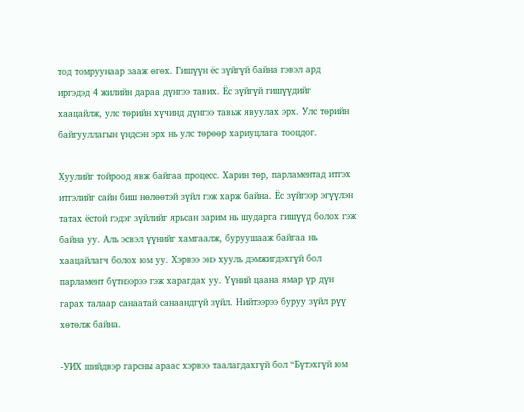тод томруунаар зааж өгөх. Гишүүн ёс зүйгүй байна гэвэл ард иргэдэд 4 жилийн дараа дүнгээ тавих. Ёс зүйгүй гишүүдийг хаацайлж, улс төрийн хүчинд дүнгээ тавьж явуулах эрх. Улс төрийн байгууллагын үндсэн эрх нь улс төрөөр хариуцлага тооцдог.

Хуулийг тойроод явж байгаа процесс. Харин төр, парламентад итгэх итгэлийг сайн биш нөлөөтэй зүйл гэж харж байна. Ёс зүйгээр эгүүлэн татах ёстой гэдэг зүйлийг ярьсан зарим нь шударга гишүүд болох гэж байна уу. Аль эсвэл үүнийг хамгаалж, буруушааж байгаа нь хаацайлагч болох юм уу. Хэрвээ энэ хууль дэмжигдэхгүй бол парламент бүтнээрээ гэж харагдах уу. Үүний цаана ямар үр дүн гарах талаар санаатай санаандгүй зүйл. Нийтээрээ буруу зүйл рүү хөтөлж байна.

-УИХ шийдвэр гарсны араас хэрвээ таалагдахгүй бол “Бүтэхгүй юм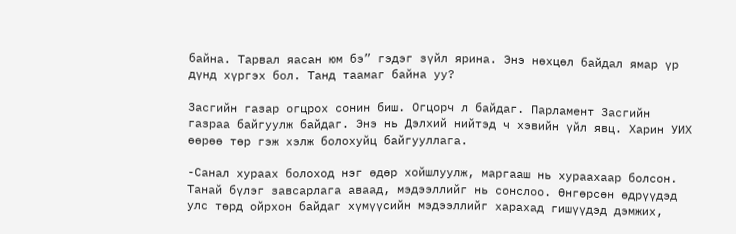байна. Тарвал яасан юм бэ” гэдэг зүйл ярина. Энэ нөхцөл байдал ямар үр дүнд хүргэх бол. Танд таамаг байна уу?

Засгийн газар огцрох сонин биш. Огцорч л байдаг. Парламент Засгийн газраа байгуулж байдаг. Энэ нь Дэлхий нийтэд ч хэвийн үйл явц. Харин УИХ өөрөө төр гэж хэлж болохуйц байгууллага.

-Санал хураах болоход нэг өдөр хойшлуулж, маргааш нь хураахаар болсон. Танай бүлэг завсарлага аваад, мэдээллийг нь сонслоо. Өнгөрсөн өдрүүдэд улс төрд ойрхон байдаг хүмүүсийн мэдээллийг харахад гишүүдэд дэмжих,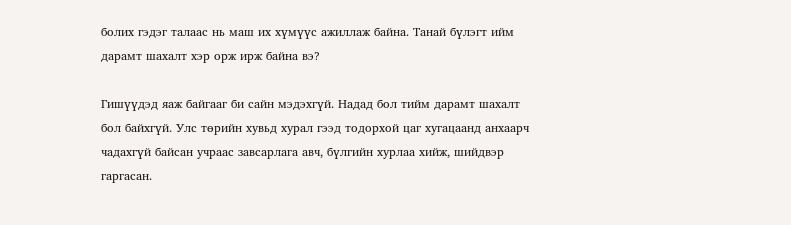болих гэдэг талаас нь маш их хүмүүс ажиллаж байна. Танай бүлэгт ийм дарамт шахалт хэр орж ирж байна вэ?

Гишүүдэд яаж байгааг би сайн мэдэхгүй. Надад бол тийм дарамт шахалт бол байхгүй. Улс төрийн хувьд хурал гээд тодорхой цаг хугацаанд анхаарч чадахгүй байсан учраас завсарлага авч, бүлгийн хурлаа хийж, шийдвэр гаргасан.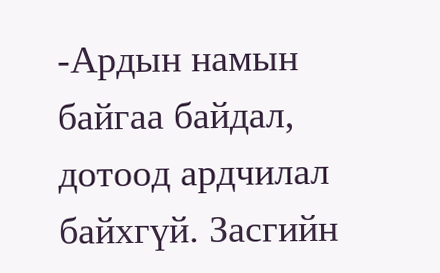-Ардын намын байгаа байдал, дотоод ардчилал байхгүй. Засгийн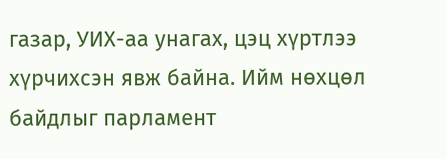газар, УИХ-аа унагах, цэц хүртлээ хүрчихсэн явж байна. Ийм нөхцөл байдлыг парламент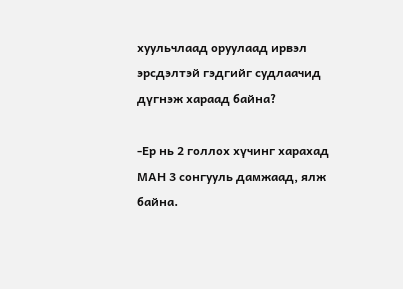хуульчлаад оруулаад ирвэл эрсдэлтэй гэдгийг судлаачид дүгнэж хараад байна?

-Ер нь 2 голлох хүчинг харахад МАН 3 сонгууль дамжаад, ялж байна.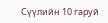Сүүлийн 10 гаруй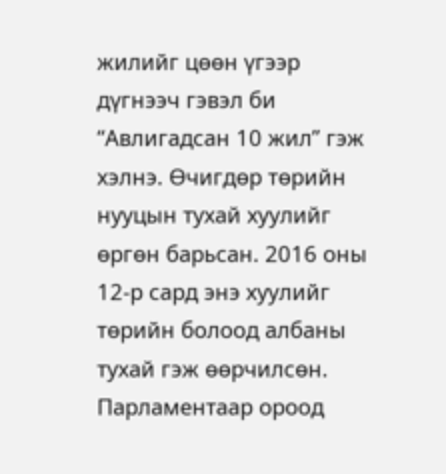жилийг цөөн үгээр дүгнээч гэвэл би “Авлигадсан 10 жил” гэж хэлнэ. Өчигдөр төрийн нууцын тухай хуулийг өргөн барьсан. 2016 оны 12-р сард энэ хуулийг төрийн болоод албаны тухай гэж өөрчилсөн. Парламентаар ороод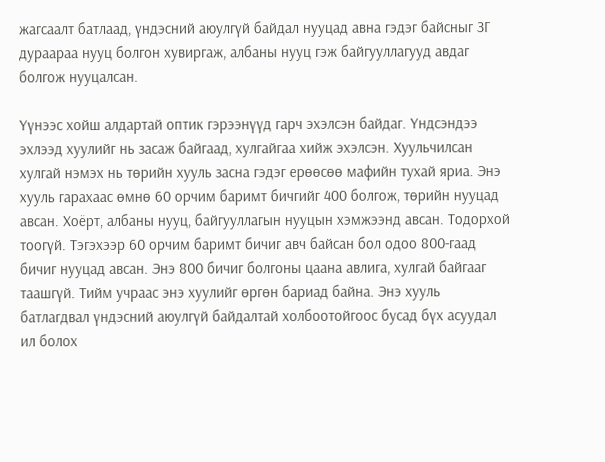жагсаалт батлаад, үндэсний аюулгүй байдал нууцад авна гэдэг байсныг ЗГ дураараа нууц болгон хувиргаж, албаны нууц гэж байгууллагууд авдаг болгож нууцалсан.

Үүнээс хойш алдартай оптик гэрээнүүд гарч эхэлсэн байдаг. Үндсэндээ эхлээд хуулийг нь засаж байгаад, хулгайгаа хийж эхэлсэн. Хуульчилсан хулгай нэмэх нь төрийн хууль засна гэдэг ерөөсөө мафийн тухай яриа. Энэ хууль гарахаас өмнө 60 орчим баримт бичгийг 400 болгож, төрийн нууцад авсан. Хоёрт, албаны нууц, байгууллагын нууцын хэмжээнд авсан. Тодорхой тоогүй. Тэгэхээр 60 орчим баримт бичиг авч байсан бол одоо 800-гаад бичиг нууцад авсан. Энэ 800 бичиг болгоны цаана авлига, хулгай байгааг таашгүй. Тийм учраас энэ хуулийг өргөн бариад байна. Энэ хууль батлагдвал үндэсний аюулгүй байдалтай холбоотойгоос бусад бүх асуудал ил болох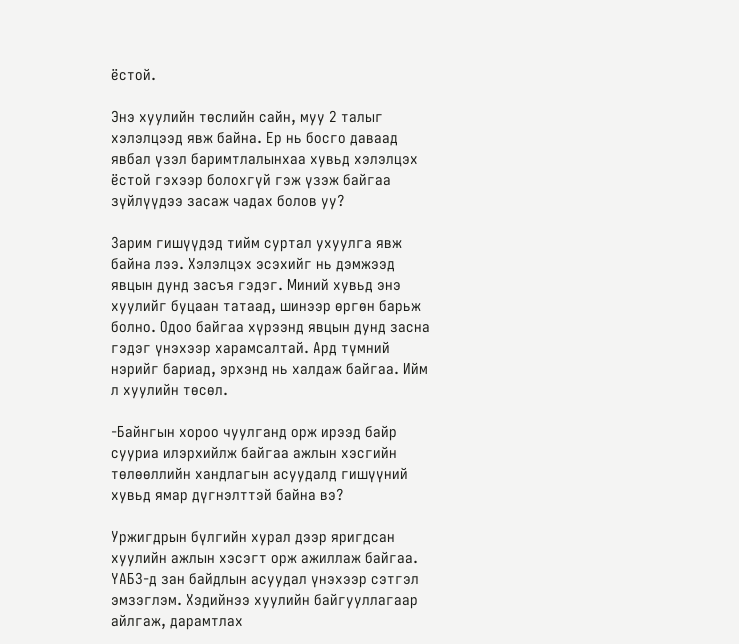ёстой.

Энэ хуулийн төслийн сайн, муу 2 талыг хэлэлцээд явж байна. Ер нь босго даваад явбал үзэл баримтлалынхаа хувьд хэлэлцэх ёстой гэхээр болохгүй гэж үзэж байгаа зүйлүүдээ засаж чадах болов уу?

Зарим гишүүдэд тийм суртал ухуулга явж байна лээ. Хэлэлцэх эсэхийг нь дэмжээд явцын дунд засъя гэдэг. Миний хувьд энэ хуулийг буцаан татаад, шинээр өргөн барьж болно. Одоо байгаа хүрээнд явцын дунд засна гэдэг үнэхээр харамсалтай. Ард түмний нэрийг бариад, эрхэнд нь халдаж байгаа. Ийм л хуулийн төсөл.

-Байнгын хороо чуулганд орж ирээд байр сууриа илэрхийлж байгаа ажлын хэсгийн төлөөллийн хандлагын асуудалд гишүүний хувьд ямар дүгнэлттэй байна вэ?

Уржигдрын бүлгийн хурал дээр яригдсан хуулийн ажлын хэсэгт орж ажиллаж байгаа. ҮАБЗ-д зан байдлын асуудал үнэхээр сэтгэл эмзэглэм. Хэдийнээ хуулийн байгууллагаар айлгаж, дарамтлах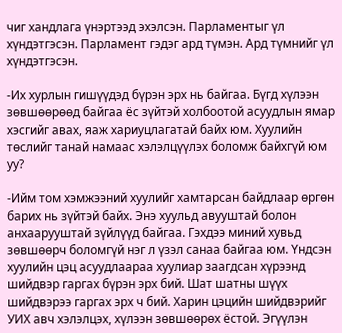чиг хандлага үнэртээд эхэлсэн. Парламентыг үл хүндэтгэсэн. Парламент гэдэг ард түмэн. Ард түмнийг үл хүндэтгэсэн.

-Их хурлын гишүүдэд бүрэн эрх нь байгаа. Бүгд хүлээн зөвшөөрөөд байгаа ёс зүйтэй холбоотой асуудлын ямар хэсгийг авах, яаж хариуцлагатай байх юм. Хуулийн төслийг танай намаас хэлэлцүүлэх боломж байхгүй юм уу?

-Ийм том хэмжээний хуулийг хамтарсан байдлаар өргөн барих нь зүйтэй байх. Энэ хуульд авууштай болон анхаарууштай зүйлүүд байгаа. Гэхдээ миний хувьд зөвшөөрч боломгүй нэг л үзэл санаа байгаа юм. Үндсэн хуулийн цэц асуудлаараа хуулиар заагдсан хүрээнд шийдвэр гаргах бүрэн эрх бий. Шат шатны шүүх шийдвэрээ гаргах эрх ч бий. Харин цэцийн шийдвэрийг УИХ авч хэлэлцэх, хүлээн зөвшөөрөх ёстой. Эгүүлэн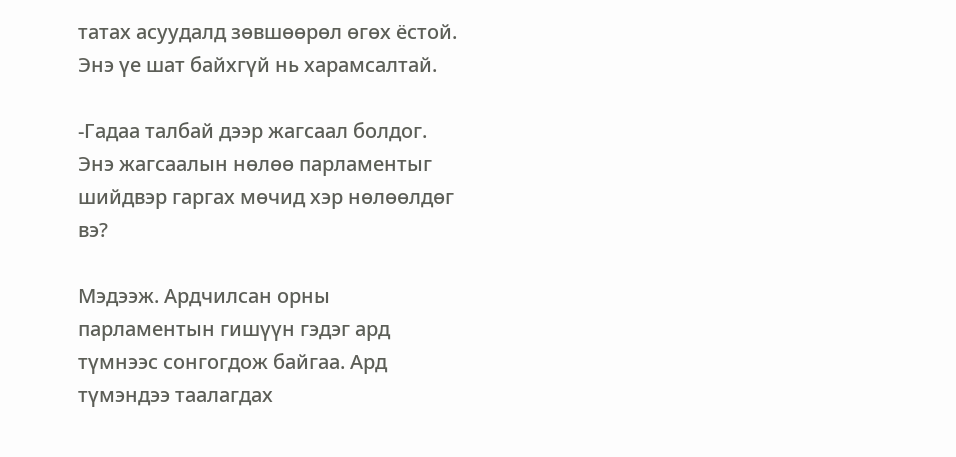татах асуудалд зөвшөөрөл өгөх ёстой. Энэ үе шат байхгүй нь харамсалтай.

-Гадаа талбай дээр жагсаал болдог. Энэ жагсаалын нөлөө парламентыг шийдвэр гаргах мөчид хэр нөлөөлдөг вэ?

Мэдээж. Ардчилсан орны парламентын гишүүн гэдэг ард түмнээс сонгогдож байгаа. Ард түмэндээ таалагдах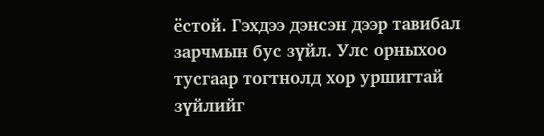ёстой. Гэхдээ дэнсэн дээр тавибал зарчмын бус зүйл. Улс орныхоо тусгаар тогтнолд хор уршигтай зүйлийг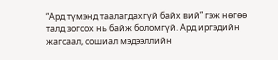“Ард түмэнд таалагдахгүй байх вий” гэж нөгөө талд зогсох нь байж боломгүй. Ард иргэдийн жагсаал, сошиал мэдээллийн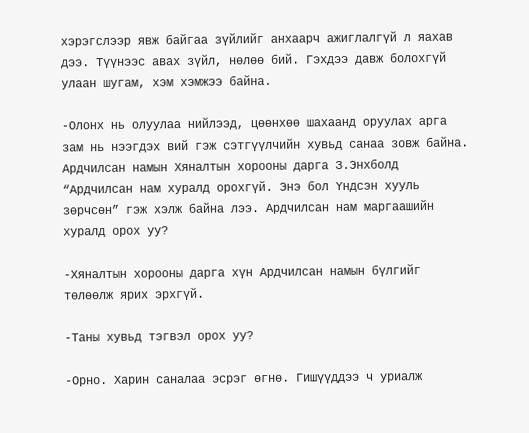хэрэгслээр явж байгаа зүйлийг анхаарч ажиглалгүй л яахав дээ. Түүнээс авах зүйл, нөлөө бий. Гэхдээ давж болохгүй улаан шугам, хэм хэмжээ байна.

-Олонх нь олуулаа нийлээд, цөөнхөө шахаанд оруулах арга зам нь нээгдэх вий гэж сэтгүүлчийн хувьд санаа зовж байна. Ардчилсан намын Хяналтын хорооны дарга З.Энхболд “Ардчилсан нам хуралд орохгүй. Энэ бол Үндсэн хууль зөрчсөн” гэж хэлж байна лээ. Ардчилсан нам маргаашийн хуралд орох уу?

-Хяналтын хорооны дарга хүн Ардчилсан намын бүлгийг төлөөлж ярих эрхгүй.

-Таны хувьд тэгвэл орох уу?

-Орно. Харин саналаа эсрэг өгнө. Гишүүддээ ч уриалж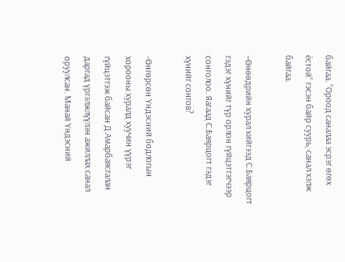байгаа. “Ороод саналаа эсрэг өгөх ёстой” гэсэн байр суурь, санал хэлж байгаа.

–Өнөөдрийн хурал хийгээд С.Баярцогт гэдэг хүнийг түр орлон гүйцэтгэгчээр сонголоо. Яагаад С.Баярцогт гэдэг хүнийг сонгов?

-Өнгөрсөн Үндэсний бодлогын хорооны хуралд хуучин үүрэг гүйцэтгэж байсан Д.Амарбаясгалан даргад үргэлжлүүлэн ажиллах санал оруулсан. Манай Үндэсний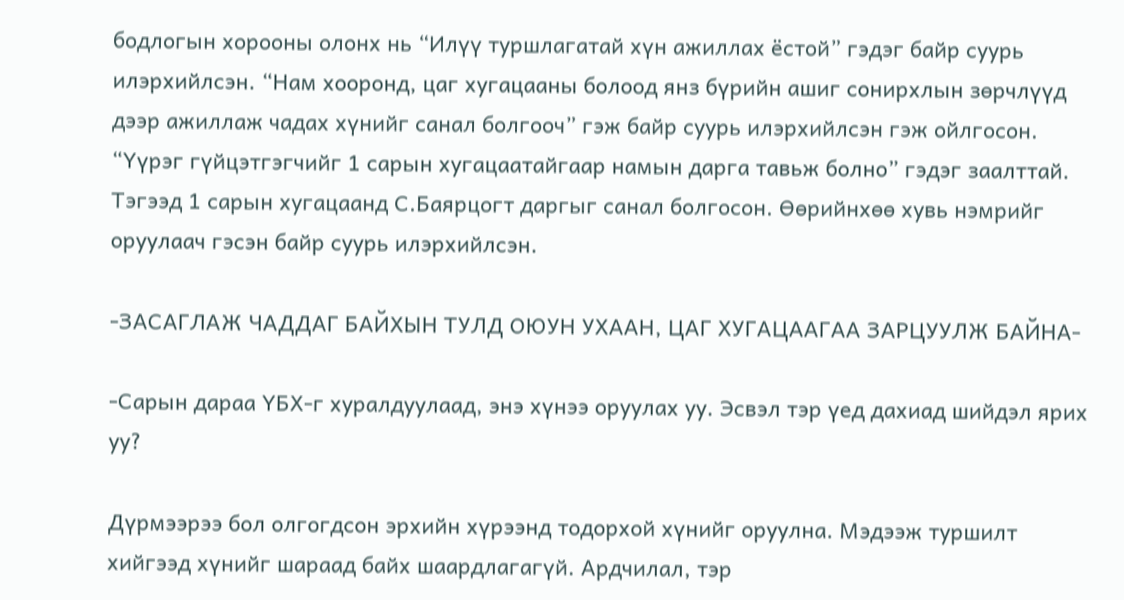бодлогын хорооны олонх нь “Илүү туршлагатай хүн ажиллах ёстой” гэдэг байр суурь илэрхийлсэн. “Нам хооронд, цаг хугацааны болоод янз бүрийн ашиг сонирхлын зөрчлүүд дээр ажиллаж чадах хүнийг санал болгооч” гэж байр суурь илэрхийлсэн гэж ойлгосон. “Үүрэг гүйцэтгэгчийг 1 сарын хугацаатайгаар намын дарга тавьж болно” гэдэг заалттай. Тэгээд 1 сарын хугацаанд С.Баярцогт даргыг санал болгосон. Өөрийнхөө хувь нэмрийг оруулаач гэсэн байр суурь илэрхийлсэн.

-ЗАСАГЛАЖ ЧАДДАГ БАЙХЫН ТУЛД ОЮУН УХААН, ЦАГ ХУГАЦААГАА ЗАРЦУУЛЖ БАЙНА-

-Сарын дараа ҮБХ-г хуралдуулаад, энэ хүнээ оруулах уу. Эсвэл тэр үед дахиад шийдэл ярих уу?

Дүрмээрээ бол олгогдсон эрхийн хүрээнд тодорхой хүнийг оруулна. Мэдээж туршилт хийгээд хүнийг шараад байх шаардлагагүй. Ардчилал, тэр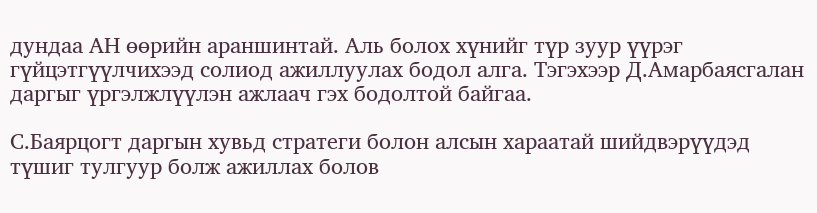дундаа АН өөрийн араншинтай. Аль болох хүнийг түр зуур үүрэг гүйцэтгүүлчихээд солиод ажиллуулах бодол алга. Тэгэхээр Д.Амарбаясгалан даргыг үргэлжлүүлэн ажлаач гэх бодолтой байгаа.

С.Баярцогт даргын хувьд стратеги болон алсын хараатай шийдвэрүүдэд түшиг тулгуур болж ажиллах болов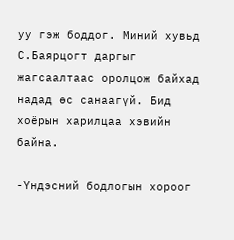уу гэж боддог. Миний хувьд С.Баярцогт даргыг жагсаалтаас оролцож байхад надад өс санаагүй. Бид хоёрын харилцаа хэвийн байна.

-Үндэсний бодлогын хороог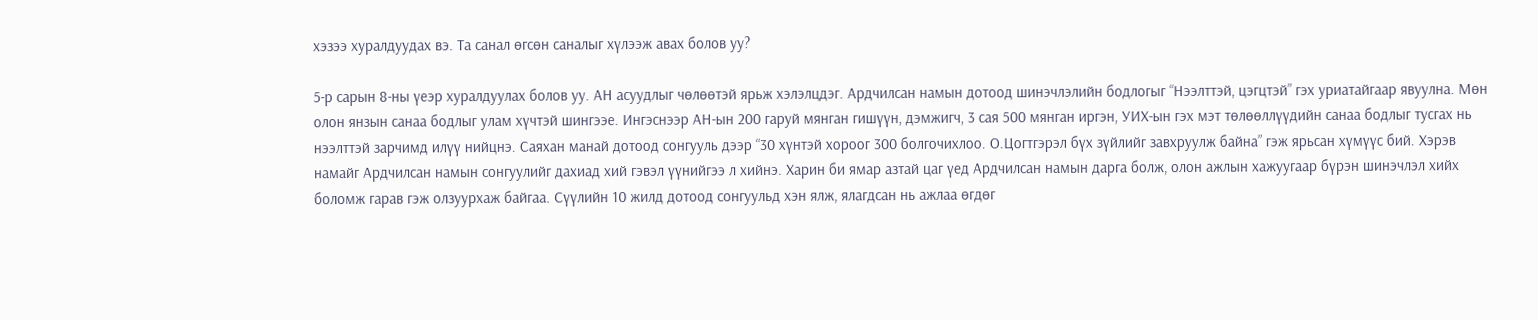хэзээ хуралдуудах вэ. Та санал өгсөн саналыг хүлээж авах болов уу?

5-р сарын 8-ны үеэр хуралдуулах болов уу. АН асуудлыг чөлөөтэй ярьж хэлэлцдэг. Ардчилсан намын дотоод шинэчлэлийн бодлогыг “Нээлттэй, цэгцтэй” гэх уриатайгаар явуулна. Мөн олон янзын санаа бодлыг улам хүчтэй шингээе. Ингэснээр АН-ын 200 гаруй мянган гишүүн, дэмжигч, 3 сая 500 мянган иргэн, УИХ-ын гэх мэт төлөөллүүдийн санаа бодлыг тусгах нь нээлттэй зарчимд илүү нийцнэ. Саяхан манай дотоод сонгууль дээр “30 хүнтэй хороог 300 болгочихлоо. О.Цогтгэрэл бүх зүйлийг завхруулж байна” гэж ярьсан хүмүүс бий. Хэрэв намайг Ардчилсан намын сонгуулийг дахиад хий гэвэл үүнийгээ л хийнэ. Харин би ямар азтай цаг үед Ардчилсан намын дарга болж, олон ажлын хажуугаар бүрэн шинэчлэл хийх боломж гарав гэж олзуурхаж байгаа. Сүүлийн 10 жилд дотоод сонгуульд хэн ялж, ялагдсан нь ажлаа өгдөг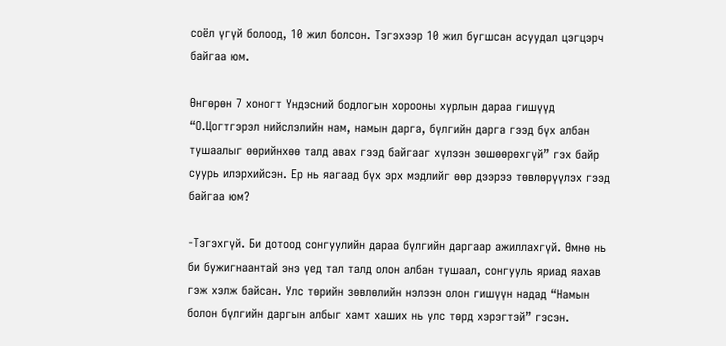соёл үгүй болоод, 10 жил болсон. Тэгэхээр 10 жил бугшсан асуудал цэгцэрч байгаа юм.

Өнгөрөн 7 хоногт Үндэсний бодлогын хорооны хурлын дараа гишүүд “О.Цогтгэрэл нийслэлийн нам, намын дарга, бүлгийн дарга гээд бүх албан тушаалыг өөрийнхөө талд авах гээд байгааг хүлээн зөшөөрөхгүй” гэх байр суурь илэрхийсэн. Ер нь яагаад бүх эрх мэдлийг өөр дээрээ төвлөрүүлэх гээд байгаа юм?

-Тэгэхгүй. Би дотоод сонгуулийн дараа бүлгийн даргаар ажиллахгүй. Өмнө нь би бужигнаантай энэ үед тал талд олон албан тушаал, сонгууль яриад яахав гэж хэлж байсан. Улс төрийн зөвлөлийн нэлээн олон гишүүн надад “Намын болон бүлгийн даргын албыг хамт хаших нь улс төрд хэрэгтэй” гэсэн.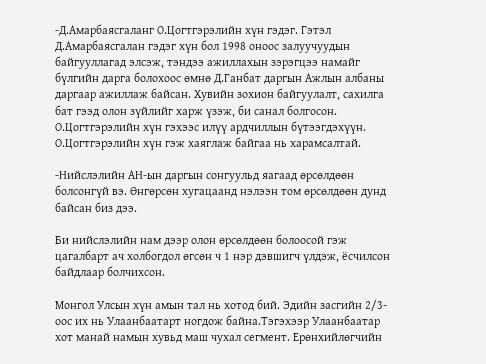-Д.Амарбаясгаланг О.Цогтгэрэлийн хүн гэдэг. Гэтэл Д.Амарбаясгалан гэдэг хүн бол 1998 оноос залуучуудын байгууллагад элсэж, тэндээ ажиллахын зэрэгцээ намайг бүлгийн дарга болохоос өмнө Д.Ганбат даргын Ажлын албаны даргаар ажиллаж байсан. Хувийн зохион байгуулалт, сахилга бат гээд олон зүйлийг харж үзэж, би санал болгосон. О.Цогтгэрэлийн хүн гэхээс илүү ардчиллын бүтээгдэхүүн. О.Цогтгэрэлийн хүн гэж хаяглаж байгаа нь харамсалтай.

-Нийслэлийн АН-ын даргын сонгуульд яагаад өрсөлдөөн болсонгүй вэ. Өнгөрсөн хугацаанд нэлээн том өрсөлдөөн дунд байсан биз дээ.

Би нийслэлийн нам дээр олон өрсөлдөөн болоосой гэж цагалбарт ач холбогдол өгсөн ч 1 нэр дэвшигч үлдэж, ёсчилсон байдлаар болчихсон.

Монгол Улсын хүн амын тал нь хотод бий. Эдийн засгийн 2/3-оос их нь Улаанбаатарт ногдож байна.Тэгэхээр Улаанбаатар хот манай намын хувьд маш чухал сегмент. Ерөнхийлөгчийн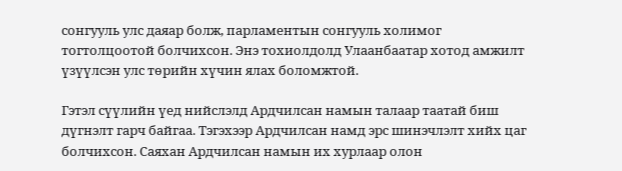сонгууль улс даяар болж, парламентын сонгууль холимог тогтолцоотой болчихсон. Энэ тохиолдолд Улаанбаатар хотод амжилт үзүүлсэн улс төрийн хүчин ялах боломжтой.

Гэтэл сүүлийн үед нийслэлд Ардчилсан намын талаар таатай биш дүгнэлт гарч байгаа. Тэгэхээр Ардчилсан намд эрс шинэчлэлт хийх цаг болчихсон. Саяхан Ардчилсан намын их хурлаар олон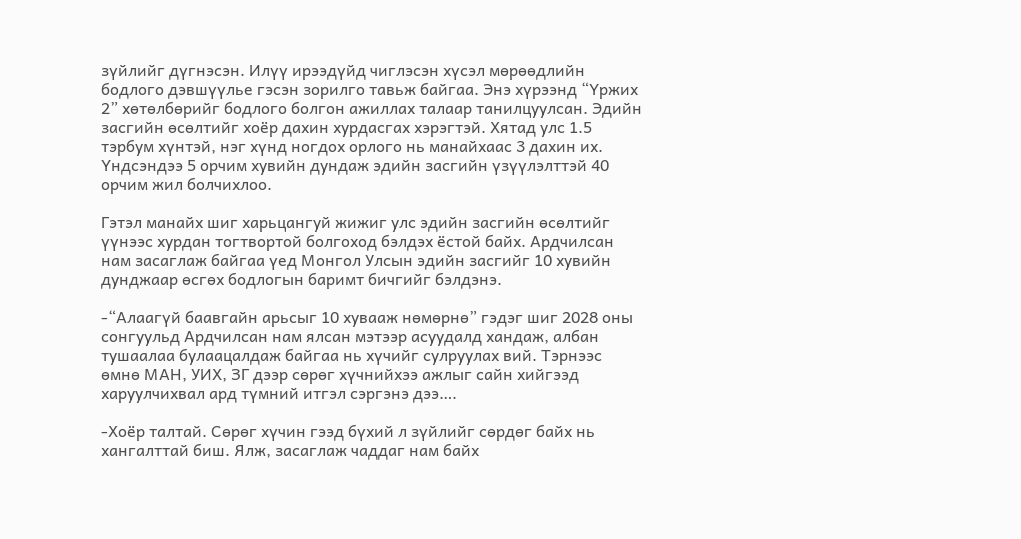зүйлийг дүгнэсэн. Илүү ирээдүйд чиглэсэн хүсэл мөрөөдлийн бодлого дэвшүүлье гэсэн зорилго тавьж байгаа. Энэ хүрээнд “Үржих 2” хөтөлбөрийг бодлого болгон ажиллах талаар танилцуулсан. Эдийн засгийн өсөлтийг хоёр дахин хурдасгах хэрэгтэй. Хятад улс 1.5 тэрбум хүнтэй, нэг хүнд ногдох орлого нь манайхаас 3 дахин их. Үндсэндээ 5 орчим хувийн дундаж эдийн засгийн үзүүлэлттэй 40 орчим жил болчихлоо.

Гэтэл манайх шиг харьцангуй жижиг улс эдийн засгийн өсөлтийг үүнээс хурдан тогтвортой болгоход бэлдэх ёстой байх. Ардчилсан нам засаглаж байгаа үед Монгол Улсын эдийн засгийг 10 хувийн дунджаар өсгөх бодлогын баримт бичгийг бэлдэнэ.

-“Алаагүй баавгайн арьсыг 10 хувааж нөмөрнө” гэдэг шиг 2028 оны сонгуульд Ардчилсан нам ялсан мэтээр асуудалд хандаж, албан тушаалаа булаацалдаж байгаа нь хүчийг сулруулах вий. Тэрнээс өмнө МАН, УИХ, ЗГ дээр сөрөг хүчнийхээ ажлыг сайн хийгээд харуулчихвал ард түмний итгэл сэргэнэ дээ….

-Хоёр талтай. Сөрөг хүчин гээд бүхий л зүйлийг сөрдөг байх нь хангалттай биш. Ялж, засаглаж чаддаг нам байх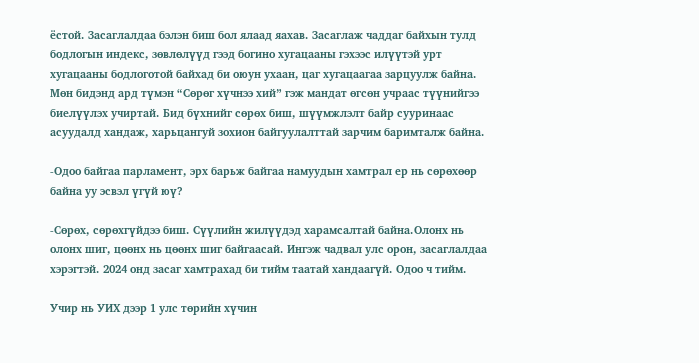ёстой. Засаглалдаа бэлэн биш бол ялаад яахав. Засаглаж чаддаг байхын тулд бодлогын индекс, зөвлөлүүд гээд богино хугацааны гэхээс илүүтэй урт хугацааны бодлоготой байхад би оюун ухаан, цаг хугацаагаа зарцуулж байна. Мөн бидэнд ард түмэн “Сөрөг хүчнээ хий” гэж мандат өгсөн учраас түүнийгээ биелүүлэх учиртай. Бид бүхнийг сөрөх биш, шүүмжлэлт байр сууринаас асуудалд хандаж, харьцангуй зохион байгуулалттай зарчим баримталж байна.

-Одоо байгаа парламент, эрх барьж байгаа намуудын хамтрал ер нь сөрөхөөр байна уу эсвэл үгүй юү?

-Сөрөх, сөрөхгүйдээ биш. Сүүлийн жилүүдэд харамсалтай байна.Олонх нь олонх шиг, цөөнх нь цөөнх шиг байгаасай. Ингэж чадвал улс орон, засаглалдаа хэрэгтэй. 2024 онд засаг хамтрахад би тийм таатай хандаагүй. Одоо ч тийм.

Учир нь УИХ дээр 1 улс төрийн хүчин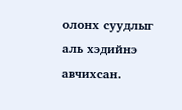олонх суудлыг аль хэдийнэ авчихсан.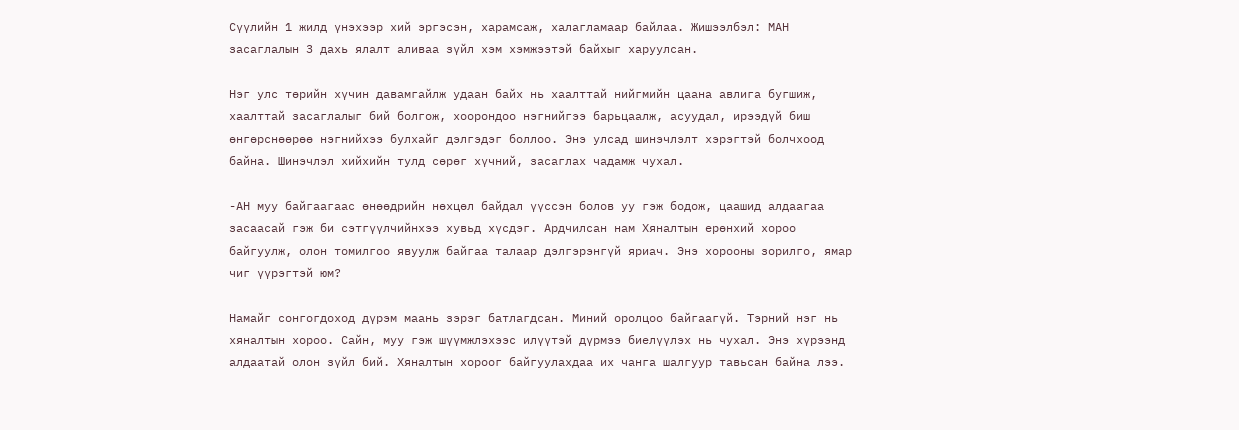Сүүлийн 1 жилд үнэхээр хий эргэсэн, харамсаж, халагламаар байлаа. Жишээлбэл: МАН засаглалын 3 дахь ялалт аливаа зүйл хэм хэмжээтэй байхыг харуулсан.

Нэг улс төрийн хүчин давамгайлж удаан байх нь хаалттай нийгмийн цаана авлига бугшиж, хаалттай засаглалыг бий болгож, хоорондоо нэгнийгээ барьцаалж, асуудал, ирээдүй биш өнгөрснөөрөө нэгнийхээ булхайг дэлгэдэг боллоо. Энэ улсад шинэчлэлт хэрэгтэй болчхоод байна. Шинэчлэл хийхийн тулд сөрөг хүчний, засаглах чадамж чухал.

-АН муу байгаагаас өнөөдрийн нөхцөл байдал үүссэн болов уу гэж бодож, цаашид алдаагаа засаасай гэж би сэтгүүлчийнхээ хувьд хүсдэг. Ардчилсан нам Хяналтын ерөнхий хороо байгуулж, олон томилгоо явуулж байгаа талаар дэлгэрэнгүй яриач. Энэ хорооны зорилго, ямар чиг үүрэгтэй юм?

Намайг сонгогдоход дүрэм маань зэрэг батлагдсан. Миний оролцоо байгаагүй. Тэрний нэг нь хяналтын хороо. Сайн, муу гэж шүүмжлэхээс илүүтэй дүрмээ биелүүлэх нь чухал. Энэ хүрээнд алдаатай олон зүйл бий. Хяналтын хороог байгуулахдаа их чанга шалгуур тавьсан байна лээ.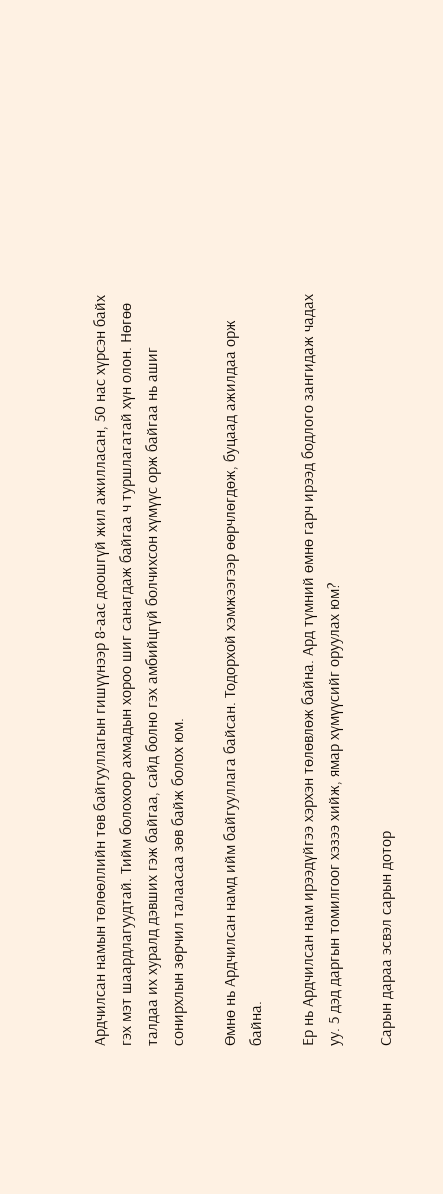Ардчилсан намын төлөөллийн төв байгууллагын гишүүнээр 8-аас доошгүй жил ажилласан, 50 нас хүрсэн байх гэх мэт шаардлагуудтай. Тийм болохоор ахмадын хороо шиг санагдаж байгаа ч туршлагатай хүн олон. Нөгөө талдаа их хуралд дэвших гэж байгаа, сайд болно гэх амбийцгүй болчихсон хүмүүс орж байгаа нь ашиг сонирхлын зөрчил талаасаа зөв байж болох юм.

Өмнө нь Ардчилсан намд ийм байгууллага байсан. Тодорхой хэмжээгээр өөрчлөгдөж, буцаад ажилдаа орж байна.

Ер нь Ардчилсан нам ирээдүйгээ хэрхэн төлөвлөж байна. Ард түмний өмнө гарч ирээд бодлого зангидаж чадах уу. 5 дэд даргын томилгоог хэзээ хийж, ямар хүмүүсийг оруулах юм?

Сарын дараа эсвэл сарын дотор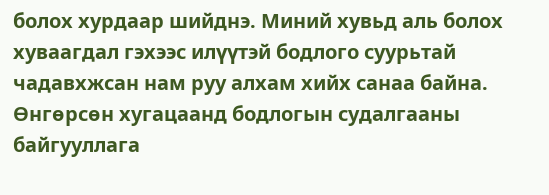болох хурдаар шийднэ. Миний хувьд аль болох хуваагдал гэхээс илүүтэй бодлого суурьтай чадавхжсан нам руу алхам хийх санаа байна. Өнгөрсөн хугацаанд бодлогын судалгааны байгууллага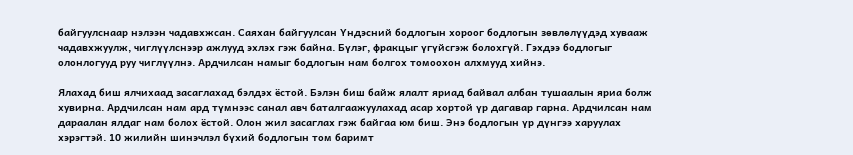байгуулснаар нэлээн чадавхжсан. Саяхан байгуулсан Үндэсний бодлогын хороог бодлогын зөвлөлүүдэд хувааж чадавхжуулж, чиглүүлснээр ажлууд эхлэх гэж байна. Бүлэг, фракцыг үгүйсгэж болохгүй. Гэхдээ бодлогыг олонлогууд руу чиглүүлнэ. Ардчилсан намыг бодлогын нам болгох томоохон алхмууд хийнэ.

Ялахад биш ялчихаад засаглахад бэлдэх ёстой. Бэлэн биш байж ялалт яриад байвал албан тушаалын яриа болж хувирна. Ардчилсан нам ард түмнээс санал авч баталгаажуулахад асар хортой үр дагавар гарна. Ардчилсан нам дараалан ялдаг нам болох ёстой. Олон жил засаглах гэж байгаа юм биш. Энэ бодлогын үр дүнгээ харуулах хэрэгтэй. 10 жилийн шинэчлэл бүхий бодлогын том баримт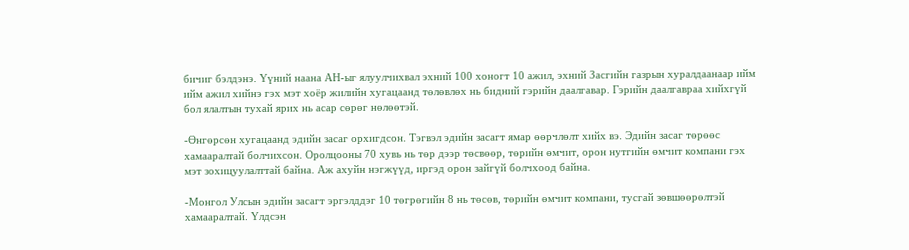бичиг бэлдэнэ. Үүний наана АН-ыг ялуулчихвал эхний 100 хоногт 10 ажил, эхний Засгийн газрын хуралдаанаар ийм ийм ажил хийнэ гэх мэт хоёр жилийн хугацаанд төлөвлөх нь бидний гэрийн даалгавар. Гэрийн даалгавраа хийхгүй бол ялалтын тухай ярих нь асар сөрөг нөлөөтэй.

-Өнгөрсөн хугацаанд эдийн засаг орхигдсон. Тэгвэл эдийн засагт ямар өөрчлөлт хийх вэ. Эдийн засаг төрөөс хамааралтай болчихсон. Оролцооны 70 хувь нь төр дээр төсвөөр, төрийн өмчит, орон нутгийн өмчит компани гэх мэт зохицуулалттай байна. Аж ахуйн нэгжүүд, иргэд орон зайгүй болчхоод байна.

-Монгол Улсын эдийн засагт эргэлддэг 10 төгрөгийн 8 нь төсөв, төрийн өмчит компани, тусгай зөвшөөрөлтэй хамааралтай. Үлдсэн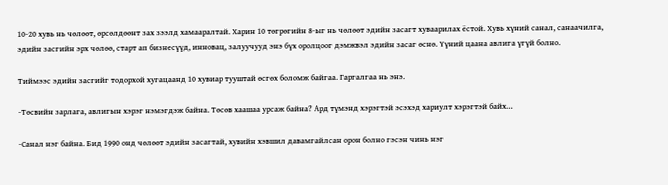10-20 хувь нь чөлөөт, өрсөлдөөнт зах зээлд хамааралтай. Харин 10 төгрөгийн 8-ыг нь чөлөөт эдийн засагт хуваарилах ёстой. Хувь хүний санал, санаачилга, эдийн засгийн эрх чөлөө, старт ап бизнесүүд, инновац, залуучууд энэ бүх оролцоог дэмжвэл эдийн засаг өснө. Үүний цаана авлига үгүй болно.

Тиймээс эдийн засгийг тодорхой хугацаанд 10 хувиар тууштай өсгөх боломж байгаа. Гаргалгаа нь энэ.

-Төсвийн зарлага, авлигын хэрэг нэмэгдэж байна. Төсөв хаашаа урсаж байна? Ард түмэнд хэрэгтэй эсэхэд хариулт хэрэгтэй байх…

-Санал нэг байна. Бид 1990 онд чөлөөт эдийн засагтай, хувийн хэвшил давамгайлсан орон болно гэсэн чинь нэг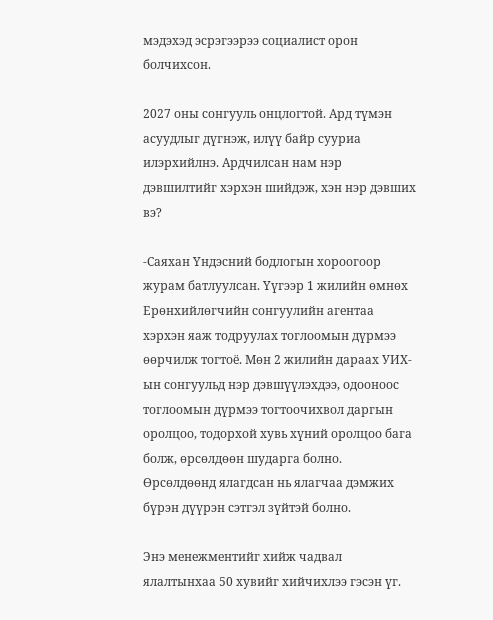мэдэхэд эсрэгээрээ социалист орон болчихсон.

2027 оны сонгууль онцлогтой. Ард түмэн асуудлыг дүгнэж, илүү байр сууриа илэрхийлнэ. Ардчилсан нам нэр дэвшилтийг хэрхэн шийдэж, хэн нэр дэвших вэ?

-Саяхан Үндэсний бодлогын хороогоор журам батлуулсан. Үүгээр 1 жилийн өмнөх Ерөнхийлөгчийн сонгуулийн агентаа хэрхэн яаж тодруулах тоглоомын дүрмээ өөрчилж тогтоё. Мөн 2 жилийн дараах УИХ-ын сонгуульд нэр дэвшүүлэхдээ, одооноос тоглоомын дүрмээ тогтоочихвол даргын оролцоо, тодорхой хувь хүний оролцоо бага болж, өрсөлдөөн шударга болно. Өрсөлдөөнд ялагдсан нь ялагчаа дэмжих бүрэн дүүрэн сэтгэл зүйтэй болно.

Энэ менежментийг хийж чадвал ялалтынхаа 50 хувийг хийчихлээ гэсэн үг.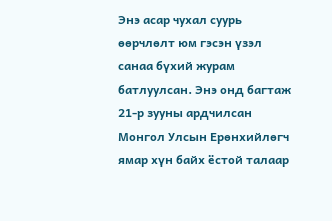Энэ асар чухал суурь өөрчлөлт юм гэсэн үзэл санаа бүхий журам батлуулсан. Энэ онд багтаж 21-р зууны ардчилсан Монгол Улсын Ерөнхийлөгч ямар хүн байх ёстой талаар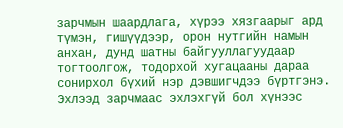зарчмын шаардлага, хүрээ хязгаарыг ард түмэн, гишүүдээр, орон нутгийн намын анхан, дунд шатны байгууллагуудаар тогтоолгож, тодорхой хугацааны дараа сонирхол бүхий нэр дэвшигчдээ бүртгэнэ. Эхлээд зарчмаас эхлэхгүй бол хүнээс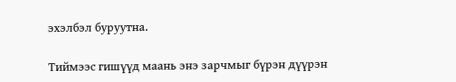эхэлбэл буруутна.

Тиймээс гишүүд маань энэ зарчмыг бүрэн дүүрэн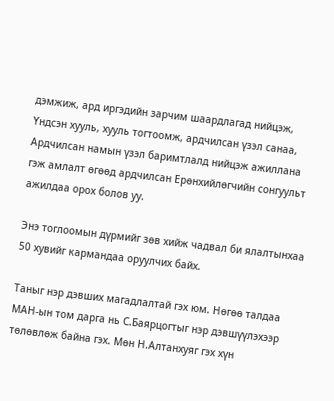дэмжиж, ард иргэдийн зарчим шаардлагад нийцэж, Үндсэн хууль, хууль тогтоомж, ардчилсан үзэл санаа, Ардчилсан намын үзэл баримтлалд нийцэж ажиллана гэж амлалт өгөөд ардчилсан Ерөнхийлөгчийн сонгуульт ажилдаа орох болов уу.

Энэ тоглоомын дүрмийг зөв хийж чадвал би ялалтынхаа 50 хувийг кармандаа оруулчих байх.

Таныг нэр дэвших магадлалтай гэх юм. Нөгөө талдаа МАН-ын том дарга нь С.Баярцогтыг нэр дэвшүүлэхээр төлөвлөж байна гэх. Мөн Н.Алтанхуяг гэх хүн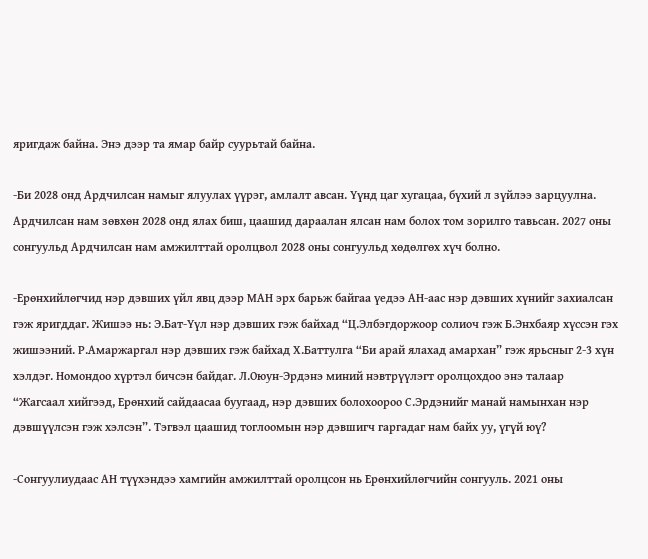яригдаж байна. Энэ дээр та ямар байр суурьтай байна.

-Би 2028 онд Ардчилсан намыг ялуулах үүрэг, амлалт авсан. Үүнд цаг хугацаа, бүхий л зүйлээ зарцуулна. Ардчилсан нам зөвхөн 2028 онд ялах биш, цаашид дараалан ялсан нам болох том зорилго тавьсан. 2027 оны сонгуульд Ардчилсан нам амжилттай оролцвол 2028 оны сонгуульд хөдөлгөх хүч болно.

-Ерөнхийлөгчид нэр дэвших үйл явц дээр МАН эрх барьж байгаа үедээ АН-аас нэр дэвших хүнийг захиалсан гэж яригддаг. Жишээ нь: Э.Бат-Үүл нэр дэвших гэж байхад “Ц.Элбэгдоржоор солиоч гэж Б.Энхбаяр хүссэн гэх жишээний. Р.Амаржаргал нэр дэвших гэж байхад Х.Баттулга “Би арай ялахад амархан” гэж ярьсныг 2-3 хүн хэлдэг. Номондоо хүртэл бичсэн байдаг. Л.Оюун-Эрдэнэ миний нэвтрүүлэгт оролцохдоо энэ талаар “Жагсаал хийгээд, Ерөнхий сайдаасаа буугаад, нэр дэвших болохоороо С.Эрдэнийг манай намынхан нэр дэвшүүлсэн гэж хэлсэн”. Тэгвэл цаашид тоглоомын нэр дэвшигч гаргадаг нам байх уу, үгүй юү?

-Сонгуулиудаас АН түүхэндээ хамгийн амжилттай оролцсон нь Ерөнхийлөгчийн сонгууль. 2021 оны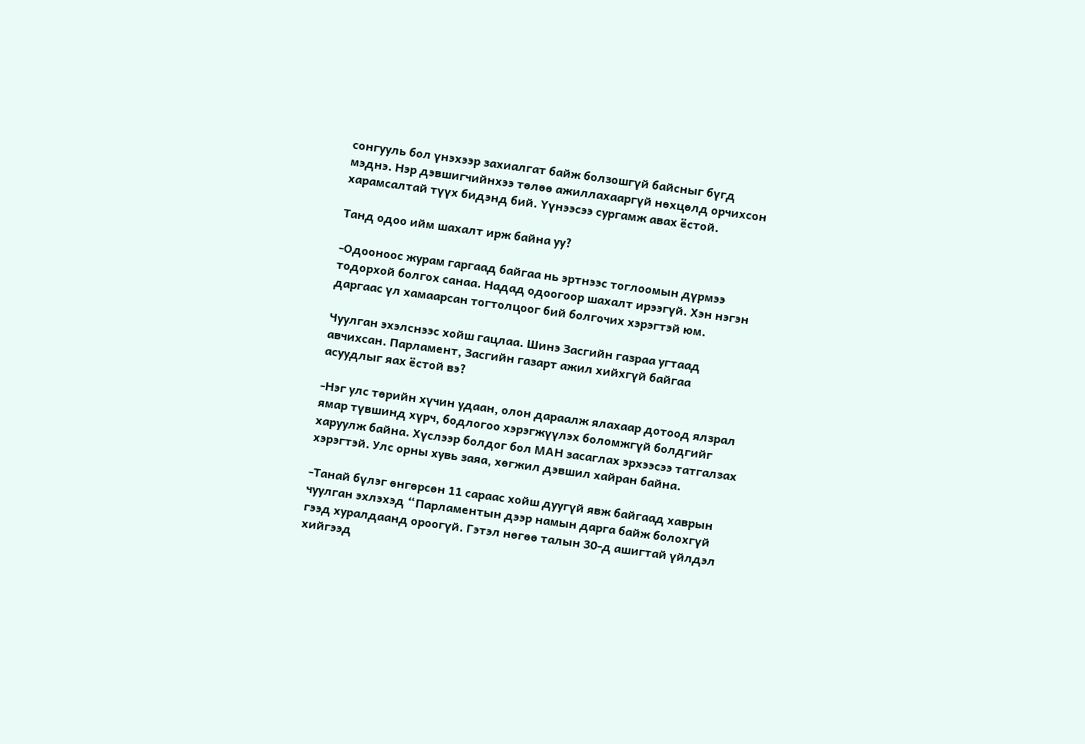сонгууль бол үнэхээр захиалгат байж болзошгүй байсныг бүгд мэднэ. Нэр дэвшигчийнхээ төлөө ажиллахааргүй нөхцөлд орчихсон харамсалтай түүх бидэнд бий. Үүнээсээ сургамж авах ёстой.

Танд одоо ийм шахалт ирж байна уу?

-Одооноос журам гаргаад байгаа нь эртнээс тоглоомын дүрмээ тодорхой болгох санаа. Надад одоогоор шахалт ирээгүй. Хэн нэгэн даргаас үл хамаарсан тогтолцоог бий болгочих хэрэгтэй юм.

Чуулган эхэлснээс хойш гацлаа. Шинэ Засгийн газраа угтаад авчихсан. Парламент, Засгийн газарт ажил хийхгүй байгаа асуудлыг яах ёстой вэ?

-Нэг улс төрийн хүчин удаан, олон дараалж ялахаар дотоод ялзрал ямар түвшинд хүрч, бодлогоо хэрэгжүүлэх боломжгүй болдгийг харуулж байна. Хүслээр болдог бол МАН засаглах эрхээсээ татгалзах хэрэгтэй. Улс орны хувь заяа, хөгжил дэвшил хайран байна.

-Танай бүлэг өнгөрсөн 11 сараас хойш дуугүй явж байгаад хаврын чуулган эхлэхэд “Парламентын дээр намын дарга байж болохгүй гээд хуралдаанд ороогүй. Гэтэл нөгөө талын 30-д ашигтай үйлдэл хийгээд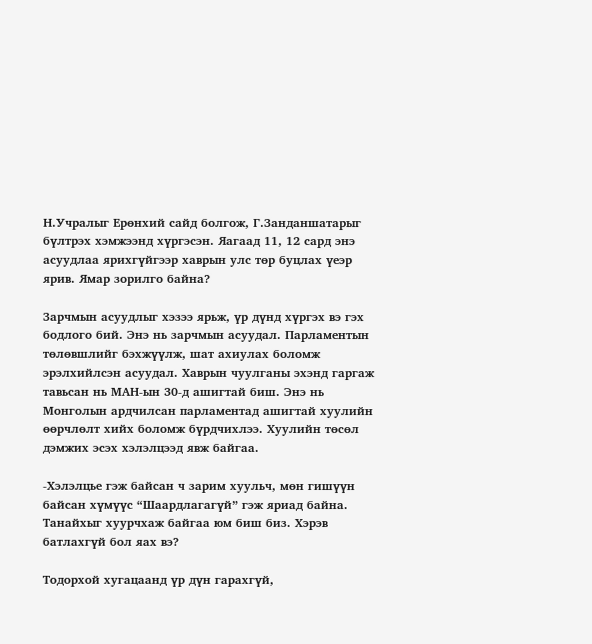Н.Учралыг Ерөнхий сайд болгож, Г.Занданшатарыг бүлтрэх хэмжээнд хүргэсэн. Яагаад 11, 12 сард энэ асуудлаа ярихгүйгээр хаврын улс төр буцлах үеэр ярив. Ямар зорилго байна?

Зарчмын асуудлыг хэзээ ярьж, үр дүнд хүргэх вэ гэх бодлого бий. Энэ нь зарчмын асуудал. Парламентын төлөвшлийг бэхжүүлж, шат ахиулах боломж эрэлхийлсэн асуудал. Хаврын чуулганы эхэнд гаргаж тавьсан нь МАН-ын 30-д ашигтай биш. Энэ нь Монголын ардчилсан парламентад ашигтай хуулийн өөрчлөлт хийх боломж бүрдчихлээ. Хуулийн төсөл дэмжих эсэх хэлэлцээд явж байгаа.

-Хэлэлцье гэж байсан ч зарим хуульч, мөн гишүүн байсан хүмүүс “Шаардлагагүй” гэж яриад байна. Танайхыг хуурчхаж байгаа юм биш биз. Хэрэв батлахгүй бол яах вэ?

Тодорхой хугацаанд үр дүн гарахгүй,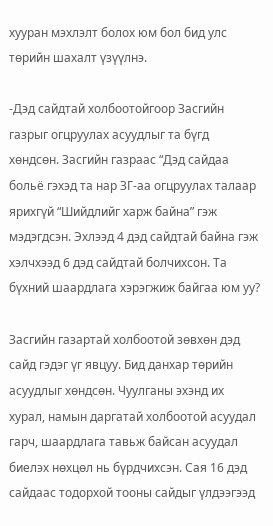хууран мэхлэлт болох юм бол бид улс төрийн шахалт үзүүлнэ.

-Дэд сайдтай холбоотойгоор Засгийн газрыг огцруулах асуудлыг та бүгд хөндсөн. Засгийн газраас “Дэд сайдаа больё гэхэд та нар ЗГ-аа огцруулах талаар ярихгүй “Шийдлийг харж байна” гэж мэдэгдсэн. Эхлээд 4 дэд сайдтай байна гэж хэлчхээд 6 дэд сайдтай болчихсон. Та бүхний шаардлага хэрэгжиж байгаа юм уу?

Засгийн газартай холбоотой зөвхөн дэд сайд гэдэг үг явцуу. Бид данхар төрийн асуудлыг хөндсөн. Чуулганы эхэнд их хурал, намын даргатай холбоотой асуудал гарч, шаардлага тавьж байсан асуудал биелэх нөхцөл нь бүрдчихсэн. Сая 16 дэд сайдаас тодорхой тооны сайдыг үлдээгээд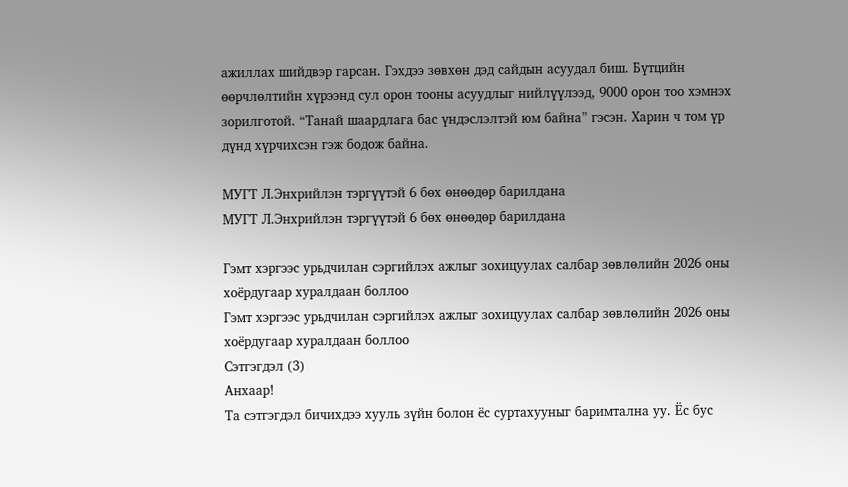ажиллах шийдвэр гарсан. Гэхдээ зөвхөн дэд сайдын асуудал биш. Бүтцийн өөрчлөлтийн хүрээнд сул орон тооны асуудлыг нийлүүлээд, 9000 орон тоо хэмнэх зорилготой. “Танай шаардлага бас үндэслэлтэй юм байна” гэсэн. Харин ч том үр дүнд хүрчихсэн гэж бодож байна.

МУГТ Л.Энхрийлэн тэргүүтэй 6 бөх өнөөдөр барилдана
МУГТ Л.Энхрийлэн тэргүүтэй 6 бөх өнөөдөр барилдана

Гэмт хэргээс урьдчилан сэргийлэх ажлыг зохицуулах салбар зөвлөлийн 2026 оны хоёрдугаар хуралдаан боллоо
Гэмт хэргээс урьдчилан сэргийлэх ажлыг зохицуулах салбар зөвлөлийн 2026 оны хоёрдугаар хуралдаан боллоо
Сэтгэгдэл (3)
Анхаар!
Та сэтгэгдэл бичихдээ хууль зүйн болон ёс суртахууныг баримтална уу. Ёс бус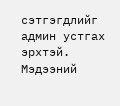сэтгэгдлийг админ устгах эрхтэй. Мэдээний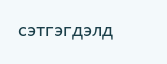сэтгэгдэлд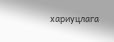хариуцлага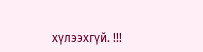хүлээхгүй. !!!